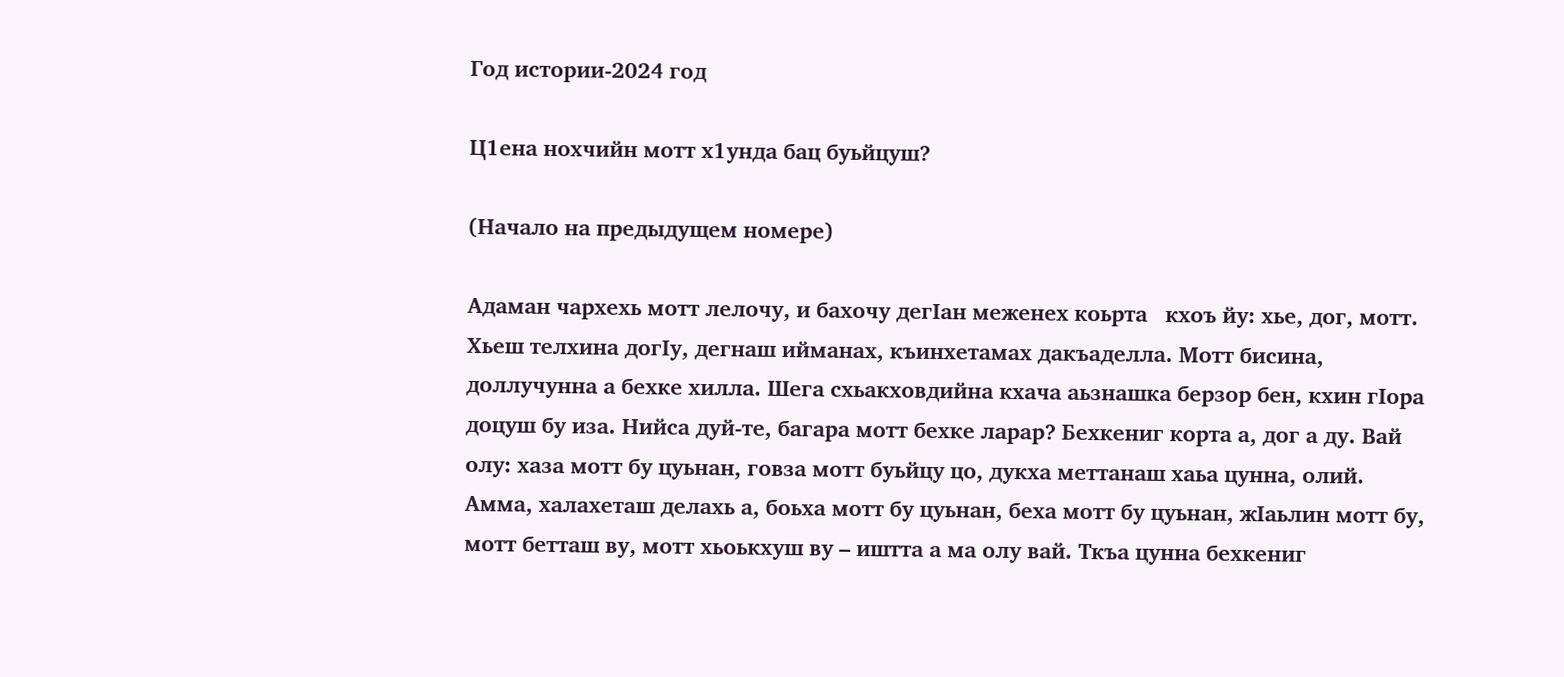Год истории-2024 год

Ц1ена нохчийн мотт х1унда бац буьйцуш?

(Начало на предыдущем номере)

Адаман чархехь мотт лелочу, и бахочу дегIан меженех коьрта   кхоъ йу: хье, дог, мотт.  Хьеш телхина догIу, дегнаш ийманах, къинхетамах дакъаделла. Мотт бисина, доллучунна а бехке хилла. Шега схьакховдийна кхача аьзнашка берзор бен, кхин гIора доцуш бу иза. Нийса дуй-те, багара мотт бехке ларар? Бехкениг корта а, дог а ду. Вай олу: хаза мотт бу цуьнан, говза мотт буьйцу цо, дукха меттанаш хаьа цунна, олий. Амма, халахеташ делахь а, боьха мотт бу цуьнан, беха мотт бу цуьнан, жIаьлин мотт бу, мотт бетташ ву, мотт хьоькхуш ву – иштта а ма олу вай. Ткъа цунна бехкениг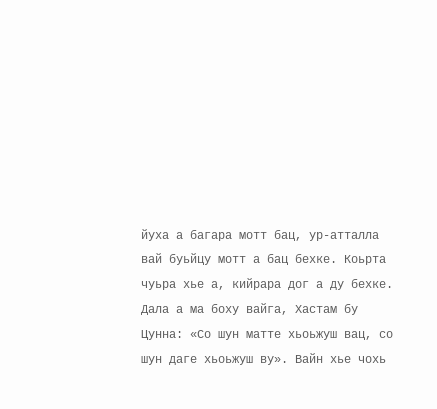йуха а багара мотт бац, ур-атталла вай буьйцу мотт а бац бехке. Коьрта чуьра хье а, кийрара дог а ду бехке. Дала а ма боху вайга, Хастам бу Цунна: «Со шун матте хьоьжуш вац, со шун даге хьоьжуш ву». Вайн хье чохь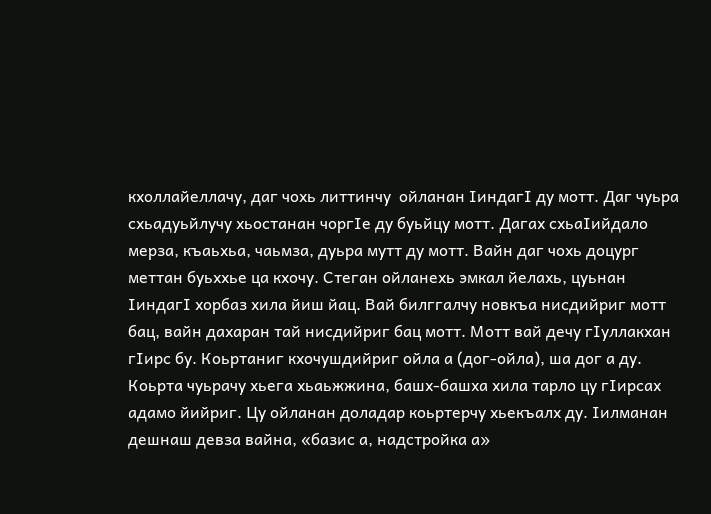кхоллайеллачу, даг чохь литтинчу  ойланан IиндагI ду мотт. Даг чуьра схьадуьйлучу хьостанан чоргIе ду буьйцу мотт. Дагах схьаIийдало мерза, къаьхьа, чаьмза, дуьра мутт ду мотт. Вайн даг чохь доцург меттан буьххье ца кхочу. Стеган ойланехь эмкал йелахь, цуьнан IиндагI хорбаз хила йиш йац. Вай билггалчу новкъа нисдийриг мотт бац, вайн дахаран тай нисдийриг бац мотт. Мотт вай дечу гIуллакхан гIирс бу. Коьртаниг кхочушдийриг ойла а (дог-ойла), ша дог а ду. Коьрта чуьрачу хьега хьаьжжина, башх-башха хила тарло цу гIирсах адамо йийриг. Цу ойланан доладар коьртерчу хьекъалх ду. Iилманан дешнаш девза вайна, «базис а, надстройка а»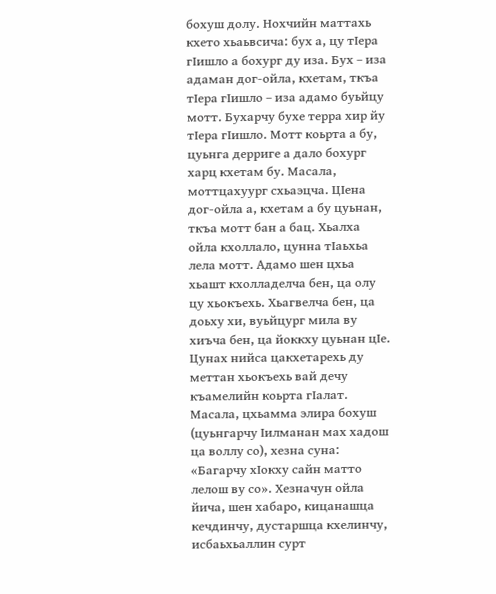бохуш долу. Нохчийн маттахь кхето хьаьвсича: бух а, цу тIера гIишло а бохург ду иза. Бух – иза адаман дог-ойла, кхетам, ткъа тIера гIишло – иза адамо буьйцу мотт. Бухарчу бухе терра хир йу тIера гIишло. Мотт коьрта а бу, цуьнга дерриге а дало бохург харц кхетам бу. Масала, моттцахуург схьаэцча. ЦIена дог-ойла а, кхетам а бу цуьнан, ткъа мотт бан а бац. Хьалха ойла кхоллало, цунна тIаьхьа лела мотт. Адамо шен цхьа хьашт кхолладелча бен, ца олу цу хьокъехь. Хьагвелча бен, ца доьху хи, вуьйцург мила ву хиъча бен, ца йоккху цуьнан цIе. Цунах нийса цакхетарехь ду меттан хьокъехь вай дечу къамелийн коьрта гIалат. Масала, цхьамма элира бохуш (цуьнгарчу Iилманан мах хадош ца воллу со), хезна суна: «Багарчу хIокху сайн матто лелош ву со». Хезначун ойла йича, шен хабаро, кицанашца кечдинчу, дустаршца кхелинчу, исбаьхьаллин сурт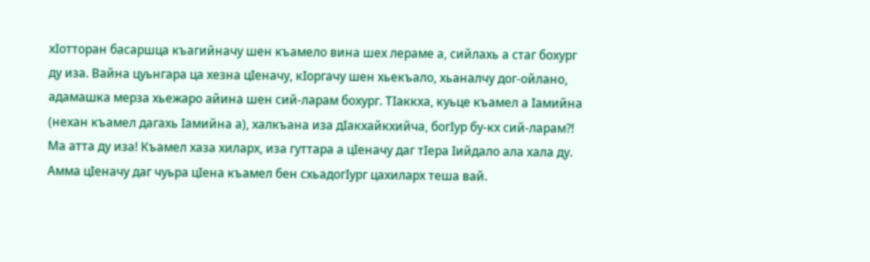хIотторан басаршца къагийначу шен къамело вина шех лераме а, сийлахь а стаг бохург ду иза. Вайна цуьнгара ца хезна цIеначу, кIоргачу шен хьекъало, хьаналчу дог-ойлано, адамашка мерза хьежаро айина шен сий-ларам бохург. ТIаккха, куьце къамел а Iамийна (нехан къамел дагахь Iамийна а), халкъана иза дIакхайкхийча, богIур бу-кх сий-ларам?! Ма атта ду иза! Къамел хаза хиларх, иза гуттара а цIеначу даг тIера Iийдало ала хала ду. Амма цIеначу даг чуьра цIена къамел бен схьадогIург цахиларх теша вай.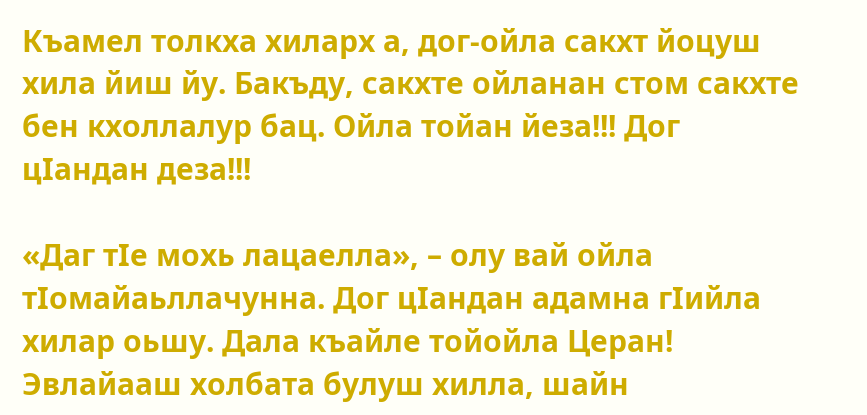Къамел толкха хиларх а, дог-ойла сакхт йоцуш хила йиш йу. Бакъду, сакхте ойланан стом сакхте бен кхоллалур бац. Ойла тойан йеза!!! Дог цIандан деза!!!

«Даг тIе мохь лацаелла», – олу вай ойла тIомайаьллачунна. Дог цIандан адамна гIийла хилар оьшу. Дала къайле тойойла Церан! Эвлайааш холбата булуш хилла, шайн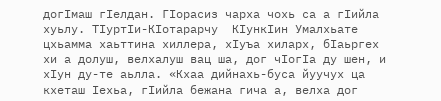догIмаш гIелдан. ГIорасиз чарха чохь са а гIийла хуьлу. ТIуртIи-КIотарарчу  КIункIин Умалхьате цхьамма хаьттина хиллера, хIуъа хиларх, бIаьргех хи а долуш, велхалуш вац ша, дог чIогIа ду шен, и хIун ду-те аьлла. «Кхаа дийнахь-буса йуучух ца кхеташ Iехьа, гIийла бежана гича а, велха дог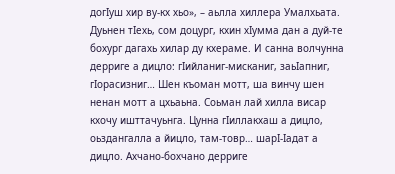догIуш хир ву-кх хьо», – аьлла хиллера Умалхьата. Дуьнен тIехь, сом доцург, кхин хIумма дан а дуй-те бохург дагахь хилар ду кхераме. И санна волчунна дерриге а дицло: гIийланиг-мисканиг, заьIапниг, гIорасизниг… Шен къоман мотт, ша винчу шен ненан мотт а цхьаьна. Соьман лай хилла висар кхочу ишттачуьнга. Цунна гIиллакхаш а дицло, оьздангалла а йицло, там-товр… шарI-Iадат а дицло. Ахчано-бохчано дерриге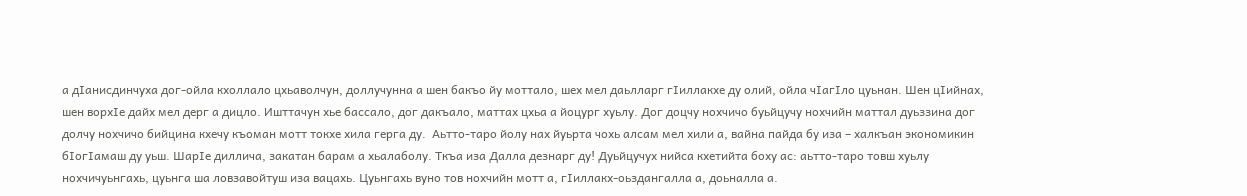а дIанисдинчуха дог-ойла кхоллало цхьаволчун, доллучунна а шен бакъо йу моттало, шех мел даьлларг гIиллакхе ду олий, ойла чIагIло цуьнан. Шен цIийнах, шен ворхIе дайх мел дерг а дицло. Ишттачун хье бассало, дог дакъало, маттах цхьа а йоцург хуьлу. Дог доцчу нохчичо буьйцучу нохчийн маттал дуьззина дог долчу нохчичо бийцина кхечу къоман мотт токхе хила герга ду.  Аьтто-таро йолу нах йуьрта чохь алсам мел хили а, вайна пайда бу иза – халкъан экономикин бIогIамаш ду уьш. ШарIе диллича, закатан барам а хьалаболу. Ткъа иза Далла дезнарг ду! Дуьйцучух нийса кхетийта боху ас: аьтто-таро товш хуьлу нохчичуьнгахь, цуьнга ша ловзавойтуш иза вацахь. Цуьнгахь вуно тов нохчийн мотт а, гIиллакх-оьздангалла а, доьналла а.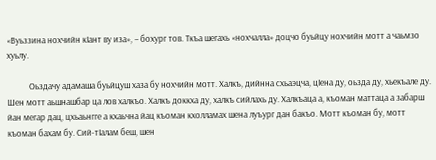«Вуьззина нохчийн кIант ву иза», – бохург тов. Ткъа шегахь «нохчалла» доцчо буьйцу нохчийн мотт а чаьмзо хуьлу.

           Оьздачу адамаша буьйцуш хаза бу нохчийн мотт. Халкъ, дийнна схьаэцча, цIена ду, оьзда ду, хьекъале ду. Шен мотт аьшнашбар ца лов халкъо. Халкъ доккха ду, халкъ сийлахь ду. Халкъаца а, къоман маттаца а забарш йан мегар дац, цхьаьнгге а кхаьчна йац къоман кхолламах шена луъург дан бакъо. Мотт къоман бу, мотт къоман бахам бу. Сий-тIалам беш, шен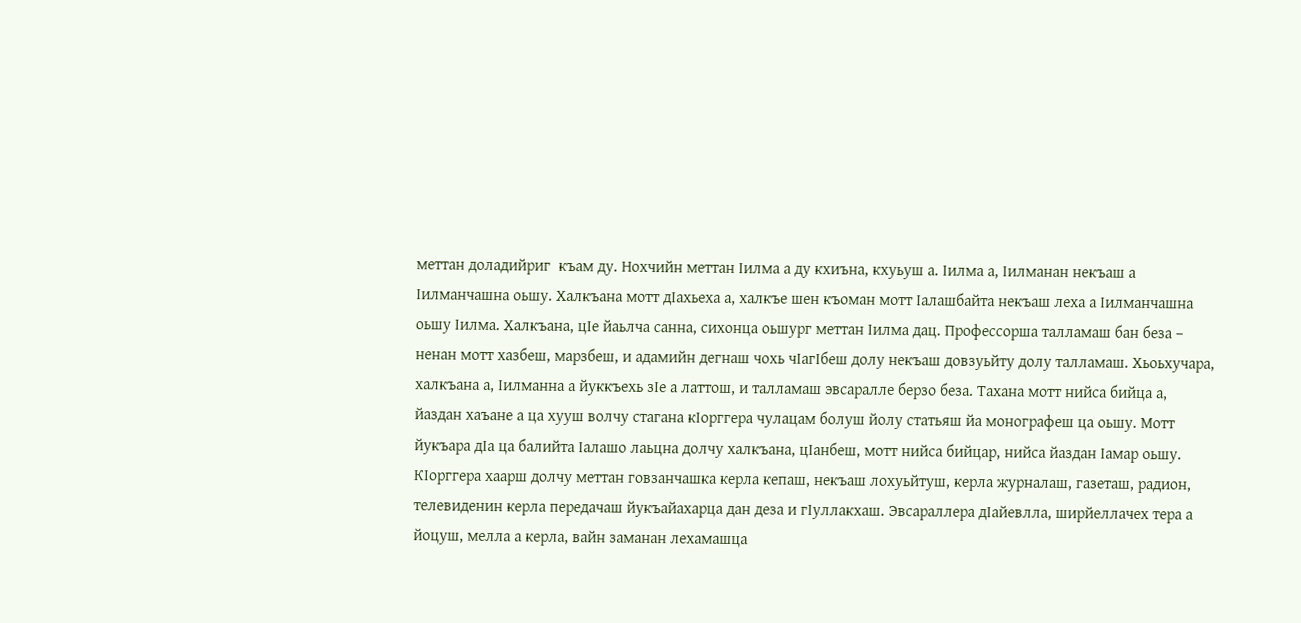меттан доладийриг  къам ду. Нохчийн меттан Iилма а ду кхиъна, кхуьуш а. Iилма а, Iилманан некъаш а Iилманчашна оьшу. Халкъана мотт дIахьеха а, халкъе шен къоман мотт Iалашбайта некъаш леха а Iилманчашна оьшу Iилма. Халкъана, цIе йаьлча санна, сихонца оьшург меттан Iилма дац. Профессорша талламаш бан беза – ненан мотт хазбеш, марзбеш, и адамийн дегнаш чохь чIагIбеш долу некъаш довзуьйту долу талламаш. Хьоьхучара, халкъана а, Iилманна а йуккъехь зIе а латтош, и талламаш эвсаралле берзо беза. Тахана мотт нийса бийца а, йаздан хаъане а ца хууш волчу стагана кIорггера чулацам болуш йолу статьяш йа монографеш ца оьшу. Мотт йукъара дIа ца балийта Iалашо лаьцна долчу халкъана, цIанбеш, мотт нийса бийцар, нийса йаздан Iамар оьшу. КIорггера хаарш долчу меттан говзанчашка керла кепаш, некъаш лохуьйтуш, керла журналаш, газеташ, радион, телевиденин керла передачаш йукъайахарца дан деза и гIуллакхаш. Эвсараллера дIайевлла, ширйеллачех тера а йоцуш, мелла а керла, вайн заманан лехамашца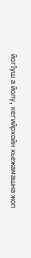йогIуш а йолу, кегийрхойн хьежамашна жоп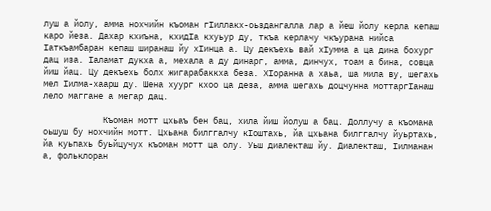луш а йолу, амма нохчийн къоман гIиллакх-оьздангалла лар а йеш йолу керла кепаш каро йеза. Дахар кхиъна, кхидIа кхуьур ду, ткъа керлачу чкъурана нийcа Iаткъамбаран кепаш ширанаш йу хIинца а. Цу декъехь вай хIумма а ца дина бохург дац иза. Iаламат дукха а, мехала а ду динарг, амма, динчух, тоам а бина, совца йиш йац. Цу декъехь болх жигарабаккха беза. ХIоранна а хаьа, ша мила ву, шегахь мел Iилма-хаарш ду. Шена хуург кхоо ца деза, амма шегахь доцчунна моттаргIанаш лело маггане а мегар дац.

            Къоман мотт цхьаъ бен бац, хила йиш йолуш а бац. Доллучу а къомана оьшуш бу нохчийн мотт. Цхьана билггалчу кIоштахь, йа цхьана билггалчу йуьртахь, йа куьпахь буьйцучух къоман мотт ца олу. Уьш диалекташ йу. Диалекташ, Iилманан а, фольклоран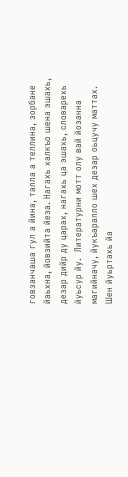говзанчаша гул а йина, талла а теллина, зорбане йаьхна, йовзийта йеза. Нагахь халкъо шена эшахь, дезар дийр ду царах, нагахь ца эшахь, словарехь йуьсур йу.  Литературни мотт олу вай йозанна магийначу, йукъаралло шех дезар оьцучу маттах. Шен йуьртахь йа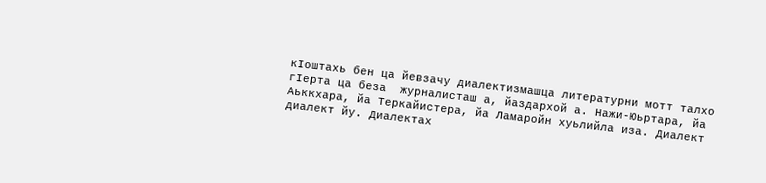кIоштахь бен ца йевзачу диалектизмашца литературни мотт талхо гIерта ца беза  журналисташ а, йаздархой а. Нажи-Юьртара, йа Аьккхара, йа Теркайистера, йа Ламаройн хуьлийла иза. Диалект диалект йу. Диалектах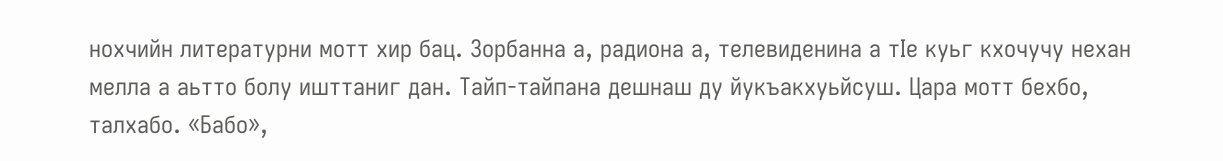нохчийн литературни мотт хир бац. Зорбанна а, радиона а, телевиденина а тIе куьг кхочучу нехан мелла а аьтто болу ишттаниг дан. Тайп-тайпана дешнаш ду йукъакхуьйсуш. Цара мотт бехбо, талхабо. «Бабо»,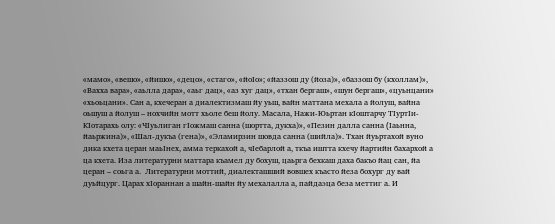«мамо», «вешо», «йишо», «децо», «стаго», «йоIо»; «йаззош ду (йоза)», «баззош бу (кхоллам)», «Вахха вара», «аьлла дара», «аьг дац», «аз хуг дац», «тхан бергаш», «шун бергаш», «цуьнцани» «хьоьцани». Сан а, кхечеран а диалектизмаш йу уьш, вайн маттана мехала а йолуш, вайна оьшуш а йолуш – нохчийн мотт хьоле беш йолу. Масала, Нажи-Юьртан кIоштарчу ТIуртIи-КIотарахь олу: «ЧIуьлиган гIожмаш санна (шортта, дукха)», «Пезин далла санна (Iаьнна, йаьржина)», «Шал-дукъа (гена)», «Эламирзин шовда санна (шийла)». Тхан йуьртахой вуно дика кхета церан маьIнех, амма теркахой а, чIебарлой а, ткъа иштта кхечу йартийн бахархой а ца кхета. Иза литературни маттара къамел ду бохуш, цаьрга бехкаш даха бакъо йац сан, йа церан – соьга а.  Литературни моттий, диалекташший вовшех къасто йеза бохург ду вай дуьйцург. Царах хIораннан а шайн-шайн йу мехалалла а, пайдаэца беза меттиг а. И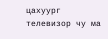цахуург телевизор чу ма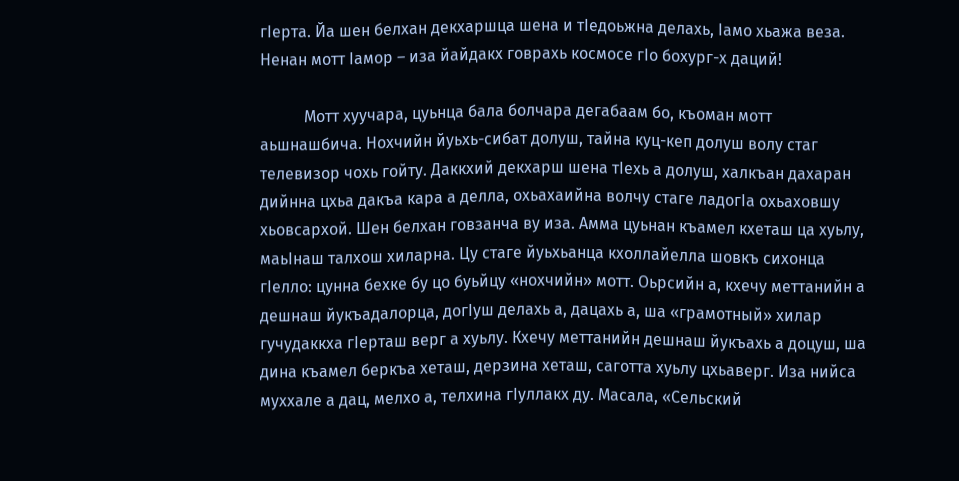гIерта. Йа шен белхан декхаршца шена и тIедоьжна делахь, Iамо хьажа веза. Ненан мотт Iамор – иза йайдакх говрахь космосе гIо бохург-х даций!

           Мотт хуучара, цуьнца бала болчара дегабаам бо, къоман мотт аьшнашбича. Нохчийн йуьхь-сибат долуш, тайна куц-кеп долуш волу стаг телевизор чохь гойту. Даккхий декхарш шена тIехь а долуш, халкъан дахаран дийнна цхьа дакъа кара а делла, охьахаийна волчу стаге ладогIа охьаховшу хьовсархой. Шен белхан говзанча ву иза. Амма цуьнан къамел кхеташ ца хуьлу, маьIнаш талхош хиларна. Цу стаге йуьхьанца кхоллайелла шовкъ сихонца гIелло: цунна бехке бу цо буьйцу «нохчийн» мотт. Оьрсийн а, кхечу меттанийн а дешнаш йукъадалорца, догIуш делахь а, дацахь а, ша «грамотный» хилар гучудаккха гIерташ верг а хуьлу. Кхечу меттанийн дешнаш йукъахь а доцуш, ша дина къамел беркъа хеташ, дерзина хеташ, саготта хуьлу цхьаверг. Иза нийса муххале а дац, мелхо а, телхина гIуллакх ду. Масала, «Сельский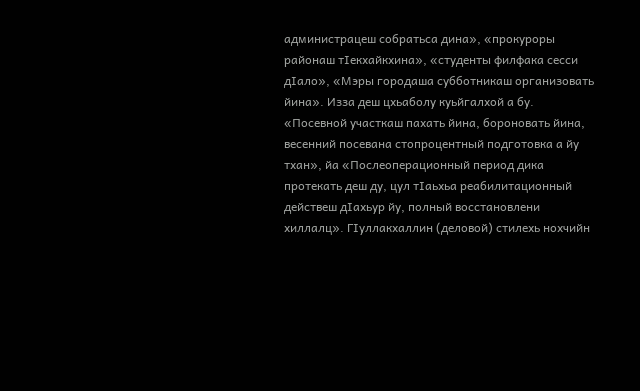администрацеш собратьса дина», «прокуроры районаш тIекхайкхина», «студенты филфака сесси дIало», «Мэры городаша субботникаш организовать йина». Изза деш цхьаболу куьйгалхой а бу. «Посевной участкаш пахать йина, бороновать йина, весенний посевана стопроцентный подготовка а йу тхан», йа «Послеоперационный период дика протекать деш ду, цул тIаьхьа реабилитационный действеш дIахьур йу, полный восстановлени хиллалц». ГIуллакхаллин (деловой) стилехь нохчийн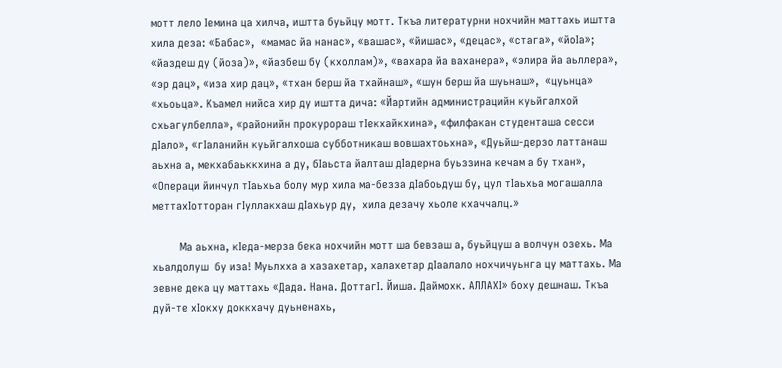мотт лело Iемина ца хилча, иштта буьйцу мотт. Ткъа литературни нохчийн маттахь иштта хила деза: «Бабас»,  «мамас йа нанас», «вашас», «йишас», «децас», «стага», «йоIа»; «йаздеш ду (йоза)», «йазбеш бу (кхоллам)», «вахара йа ваханера», «элира йа аьллера», «эр дац», «иза хир дац», «тхан берш йа тхайнаш», «шун берш йа шуьнаш»,  «цуьнца» «хьоьца». Къамел нийса хир ду иштта дича: «Йартийн администрацийн куьйгалхой схьагулбелла», «районийн прокурораш тIекхайкхина», «филфакан студенташа сесси дIало», «гIаланийн куьйгалхоша субботникаш вовшахтоьхна», «Дуьйш-дерзо латтанаш аьхна а, мекхабаьккхина а ду, бIаьста йалташ дIадерна буьззина кечам а бу тхан», «Операци йинчул тIаьхьа болу мур хила ма-безза дIабоьдуш бу, цул тIаьхьа могашалла меттахIотторан гIуллакхаш дIахьур ду,  хила дезачу хьоле кхаччалц.»

         Ма аьхна, кIеда-мерза бека нохчийн мотт ша бевзаш а, буьйцуш а волчун озехь. Ма хьалдолуш  бу иза! Муьлхха а хазахетар, халахетар дIаалало нохчичуьнга цу маттахь. Ма зевне дека цу маттахь «Дада. Нана. ДоттагI. Йиша. Даймохк. АЛЛАХI» боху дешнаш. Ткъа дуй-те хIокху доккхачу дуьненахь,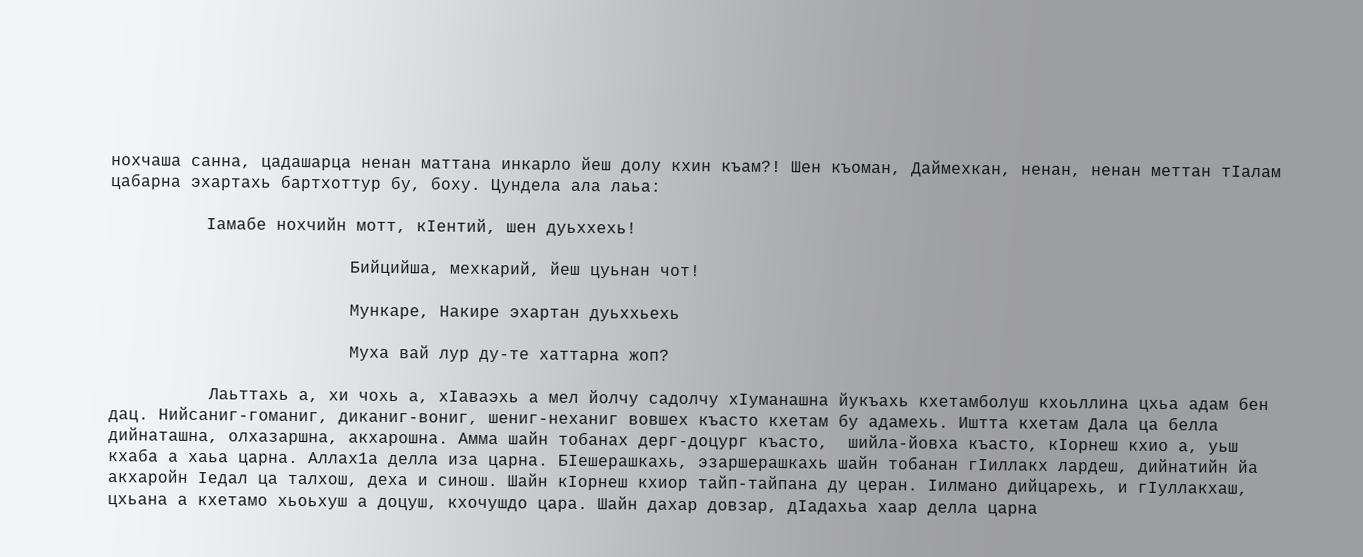нохчаша санна, цадашарца ненан маттана инкарло йеш долу кхин къам?! Шен къоман, Даймехкан, ненан, ненан меттан тIалам цабарна эхартахь бартхоттур бу, боху. Цундела ала лаьа:

                        Iамабе нохчийн мотт, кIентий, шен дуьххехь!

                        Бийцийша, мехкарий, йеш цуьнан чот!

                        Мункаре, Накире эхартан дуьххьехь

                        Муха вай лур ду-те хаттарна жоп?

          Лаьттахь а, хи чохь а, хIаваэхь а мел йолчу садолчу хIуманашна йукъахь кхетамболуш кхоьллина цхьа адам бен дац. Нийсаниг-гоманиг, диканиг-вониг, шениг-неханиг вовшех къасто кхетам бу адамехь. Иштта кхетам Дала ца белла дийнаташна, олхазаршна, акхарошна. Амма шайн тобанах дерг-доцург къасто,  шийла-йовха къасто, кIорнеш кхио а, уьш кхаба а хаьа царна. Аллах1а делла иза царна. БIешерашкахь, эзаршерашкахь шайн тобанан гIиллакх лардеш, дийнатийн йа акхаройн Iедал ца талхош, деха и синош. Шайн кIорнеш кхиор тайп-тайпана ду церан. Iилмано дийцарехь, и гIуллакхаш, цхьана а кхетамо хьоьхуш а доцуш, кхочушдо цара. Шайн дахар довзар, дIадахьа хаар делла царна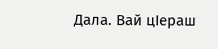Дала. Вай цIераш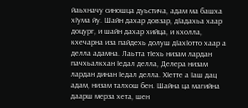йаьхначу синошца дуьстича, адам ма башха хIума йу. Шайн дахар довзар, дIадахьа хаар доцург, и шайн дахар хийца, и кхолла, кхечарна иза пайдехь долуш дIахIотто хаар а делла адамна. Лаьтта тIехь низам лардан пачхьалкхан Iедал делла, Делера низам лардан динан Iедал делла. ХIетте а Iаш дац адам, низам талхош бен. Шайна ца магийна даарш мерза хета, шен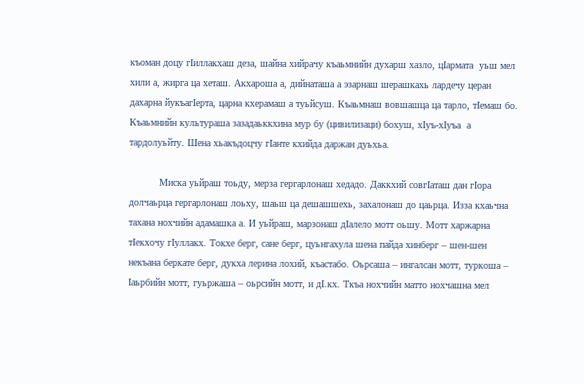къоман доцу гIиллакхаш деза, шайна хийрачу къаьмнийн духарш хазло, цIармата  уьш мел хили а, жирга ца хеташ. Акхароша а, дийнаташа а эзарнаш шерашкахь лардечу церан дахарна йукъагIерта, царна кхерамаш а туьйсуш. Къаьмнаш вовшашца ца тарло, тIемаш бо. Къаьмнийн культураша зазадаьккхина мур бу (цивилизаци) бохуш, хIуъ-хIуъа  а тардолуьйту. Шена хьакъдоцчу гIанте кхийда даржан дуьхьа.

          Миска уьйраш тоьду, мерза гергарлонаш хедадо. Даккхий совгIаташ дан гIора долчаьрца гергарлонаш лоьху, шаьш ца дешашшехь, захалонаш до цаьрца. Изза кхаьчна тахана нохчийн адамашка а. И уьйраш, марзонаш дIалело мотт оьшу. Мотт харжарна тIекхочу гIуллакх. Токхе берг, сане берг, цуьнгахула шена пайда хинберг – шен-шен некъана беркате берг, дукха лерина лохий, къастабо. Оьрсаша – ингалсан мотт, туркоша – Iаьрбийн мотт, гуьржаша – оьрсийн мотт, и дI.кх. Ткъа нохчийн матто нохчашна мел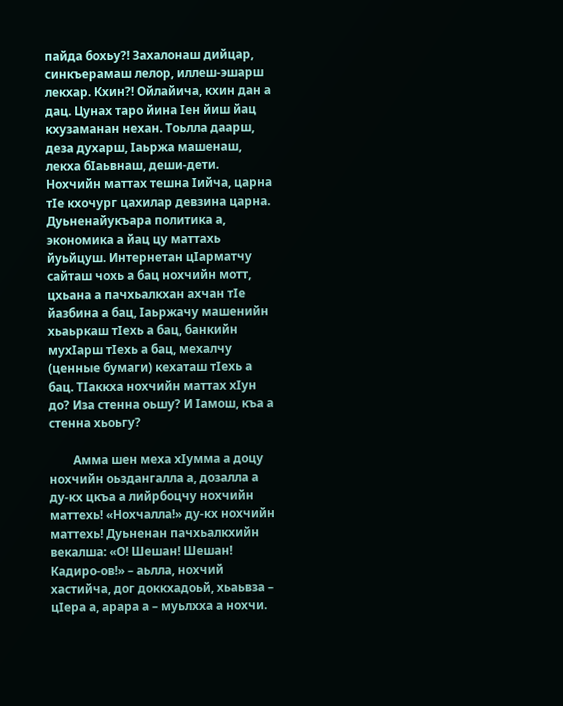пайда бохьу?! Захалонаш дийцар, синкъерамаш лелор, иллеш-эшарш лекхар. Кхин?! Ойлайича, кхин дан а дац. Цунах таро йина Iен йиш йац кхузаманан нехан. Тоьлла даарш, деза духарш, Iаьржа машенаш, лекха бIаьвнаш, деши-дети. Нохчийн маттах тешна Iийча, царна тIе кхочург цахилар девзина царна. Дуьненайукъара политика а, экономика а йац цу маттахь йуьйцуш. Интернетан цIарматчу сайташ чохь а бац нохчийн мотт, цхьана а пачхьалкхан ахчан тIе йазбина а бац, Iаьржачу машенийн хьаьркаш тIехь а бац, банкийн мухIарш тIехь а бац, мехалчу (ценные бумаги) кехаташ тIехь а бац. ТIаккха нохчийн маттах хIун до? Иза стенна оьшу? И Iамош, къа а стенна хьоьгу?

        Амма шен меха хIумма а доцу нохчийн оьздангалла а, дозалла а ду-кх цкъа а лийрбоцчу нохчийн маттехь! «Нохчалла!» ду-кх нохчийн маттехь! Дуьненан пачхьалкхийн векалша: «О! Шешан! Шешан! Кадиро-ов!» – аьлла, нохчий хастийча, дог доккхадоьй, хьаьвза – цIера а, арара а – муьлхха а нохчи.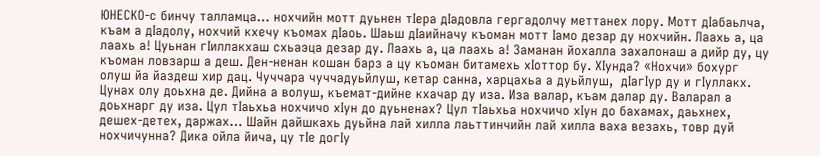ЮНЕСКО-с бинчу талламца… нохчийн мотт дуьнен тIера дIадовла гергадолчу меттанех лору. Мотт дIабаьлча, къам а дIадолу, нохчий кхечу къомах дIаоь. Шаьш дIаийначу къоман мотт Iамо дезар ду нохчийн. Лаахь а, ца лаахь а! Цуьнан гIиллакхаш схьаэца дезар ду. Лаахь а, ца лаахь а! Заманан йохалла захалонаш а дийр ду, цу къоман ловзарш а деш. Ден-ненан кошан барз а цу къоман битамехь хIоттор бу. ХIунда? «Нохчи» бохург олуш йа йаздеш хир дац. Чуччара чуччадуьйлуш, кетар санна, харцахьа а дуьйлуш,  дIагIур ду и гIуллакх. Цунах олу доьхна де. Дийна а волуш, къемат-дийне кхачар ду иза. Иза валар, къам далар ду. Валарал а доьхнарг ду иза. Цул тIаьхьа нохчичо хIун до дуьненах? Цул тIаьхьа нохчичо хIун до бахамах, даьхнех, дешех-детех, даржах… Шайн дайшкахь дуьйна лай хилла лаьттинчийн лай хилла ваха везахь, товр дуй нохчичунна? Дика ойла йича, цу тIе догIу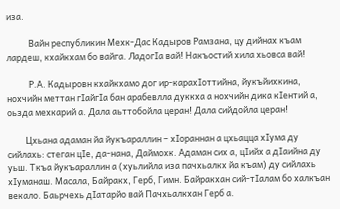иза.

           Вайн республикин Мехк-Дас Кадыров Рамзана, цу дийнах къам лардеш, кхайкхам бо вайга. ЛадогIа вай! Накъостий хила хьовса вай!

           Р.А. Кадыровн кхайкхамо дог ир-карахIоттийна, йукъйихкина, нохчийн меттан гIайгIа бан арабевлла дуккха а нохчийн дика кIентий а, оьзда мехкарий а. Дала аьттобойла церан! Дала сийдойла церан!

         Цхьана адаман йа йукъараллин – хIораннан а цхьацца хIума ду сийлахь: стеган цIе, да-нана, Даймохк. Адаман сих а, цIийх а дIаийна ду уьш. Ткъа йукъараллин а (хуьлийла иза пачхьалкх йа къам) ду сийлахь хIумaнаш. Масала, Байракх, Герб, Гимн. Байракхан сий-тIалам бо халкъан векало. Баьрчехь дIатарйо вай Пачхьалкхан Герб а.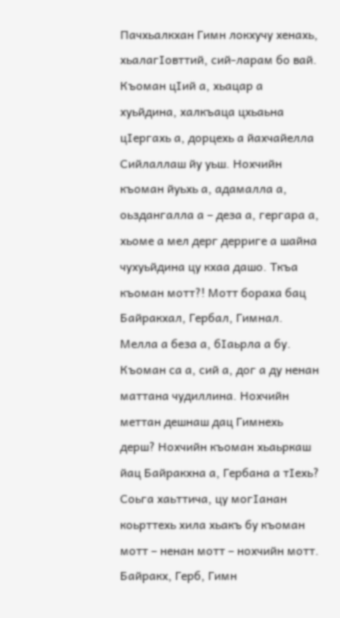Пачхьалкхан Гимн локхучу хенахь, хьалагIовттий, сий-ларам бо вай. Къоман цIий а, хьацар а хуьйдина, халкъаца цхьаьна цIергахь а, дорцехь а йахчайелла Сийлаллаш йу уьш. Нохчийн къоман йуьхь а, адамалла а, оьздангалла а – деза а, гергара а, хьоме а мел дерг дерриге а шайна чухуьйдина цу кхаа дашо. Ткъа къоман мотт?! Мотт бораха бац Байракхал, Гербал, Гимнал. Мелла а беза а, бIаьрла а бу. Къоман са а, сий а, дог а ду ненан маттана чудиллина. Нохчийн меттан дешнаш дац Гимнехь дерш? Нохчийн къоман хьаьркаш йац Байракхна а, Гербана а тIехь? Соьга хаьттича, цу могIанан коьрттехь хила хьакъ бу къоман мотт – ненан мотт – нохчийн мотт. Байракх, Герб, Гимн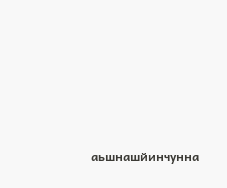аьшнашйинчунна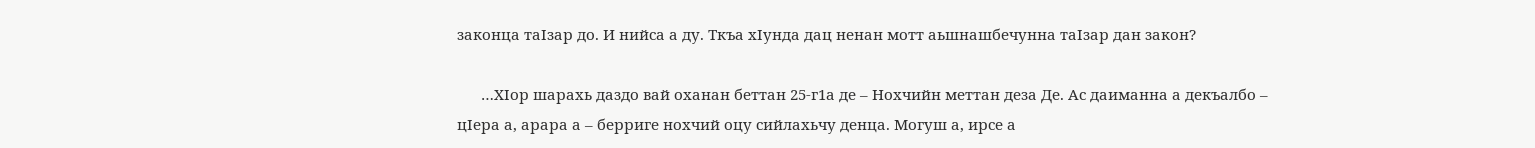законца таIзар до. И нийса а ду. Ткъа хIунда дац ненан мотт аьшнашбечунна таIзар дан закон?

      …ХIор шарахь даздо вай оханан беттан 25-г1а де – Нохчийн меттан деза Де. Ас даиманна а декъалбо – цIера а, арара а – берриге нохчий оцу сийлахьчу денца. Могуш а, ирсе а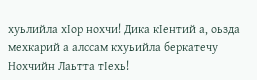хуьлийла хIор нохчи! Дика кIентий а, оьзда мехкарий а алссам кхуьийла беркатечу Нохчийн Лаьтта тIехь!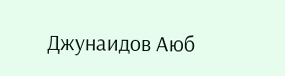Джунаидов Аюб